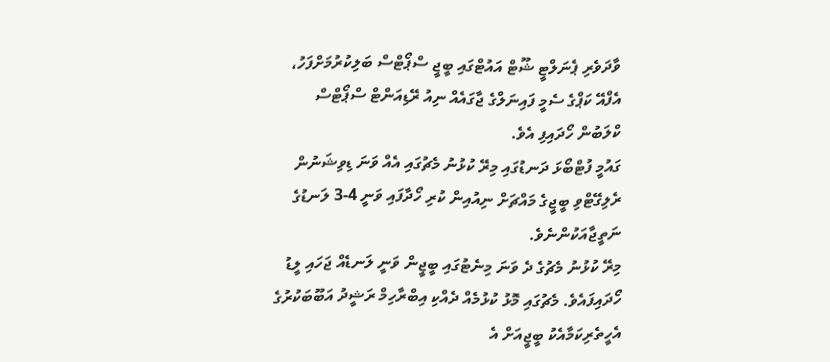ވާދަވެރި ޕެނަލްޓީ ޝޫޓް އައުޓްގައި ބީޖީ ސްޕޯޓްސް ބަލިކުރުމަށްފަހު، އެފްއޭ ކަޕްގެ ސެމީ ފައިނަލްގެ ޖާގައެއް ނިއު ރޭޑިއަންޓް ސްޕޯޓްސް ކްލަބުން ހޯދައިފި އެވެ.
ގައުމީ ފުޓްބޯޅަ ދަނޑުގައި މިރޭ ކުޅުނު މެޗުގައި އެއް ވަނަ ޑިވިޝަނުން ރެލިގޭޓްވި ބީޖީގެ މައްޗަށް ނިއުއިން ކުރި ހޯދާފައި ވަނީ 4-3 ލަނޑުގެ ނަތީޖާއަކުންނެވެ.
މިރޭ ކުޅުނު މެޗުގެ ދެ ވަނަ މިނެޓުގައި ބީޖީން ވަނީ ލަނޑެއް ޖަހައި ލީޑު ހޯދައިފައެވެ. މެޗުގައި މޮޅު ކުޅުމެއް ދެއްކި އިބްރާހިމް ރަޝީދު އަބޫބަކުރުގެ އެހީތެރިކަމާއެކު ބީޖީއަށް އެ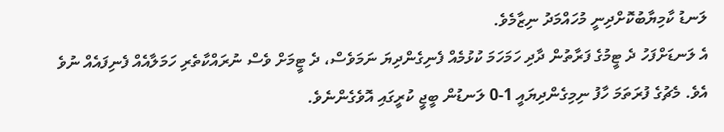ލަނޑު ކާމިޔާބުކޮށްދިނީ މުހައްމަދު ނިޒާމެވެ.
އެ ލަނޑަށްފަހު ދެ ޓީމުގެ ފަރާތުން ދާދި ހަމަހަމަ ކުޅުމެއް ފެނިގެންދިޔަ ނަމަވެސް، ދެ ޓީމަށް ވެސް ނުރައްކާތެރި ހަމަލާއެއް ފެނިފައެއް ނުވެ އެވެ. މެޗުގެ ފުރަތަމަ ހާފު ނިމިގެންދިޔައީ 1-0 ލަނޑުން ބީޖީ ކުރީގައި އޮވެގެންނެވެ.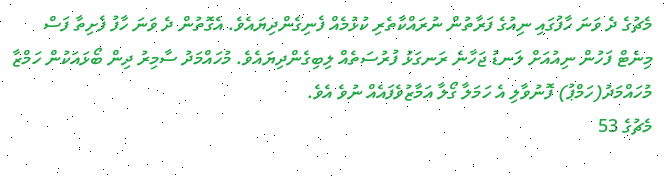މެޗުގެ ދެ ވަނަ ހާފުގައި ނިއުގެ ފަރާތުން ނުރައްކާތެރި ކުޅުމެއް ފެނިގެންދިޔައެވެ. އެގޮތުން ދެ ވަނަ ހާފު ފެށިތާ ފަސް މިނެޓް ފަހުން ނިއުއަށް ލަނޑު ޖަހާނެ ރަނގަޅު ފުރުސަތެއް ލިބިގެންދިޔައެވެ. މުހައްމަދު ސާމިރު ދިން ބޯޅައަކުން ހަމްޒާ މުހައްމަދު(ހަމްޕު) ފޮނުވާލި އެ ހަމަލާ ގޯލާ އަމާޒުވެފައެއް ނުވެ އެވެ.
މެޗުގެ 53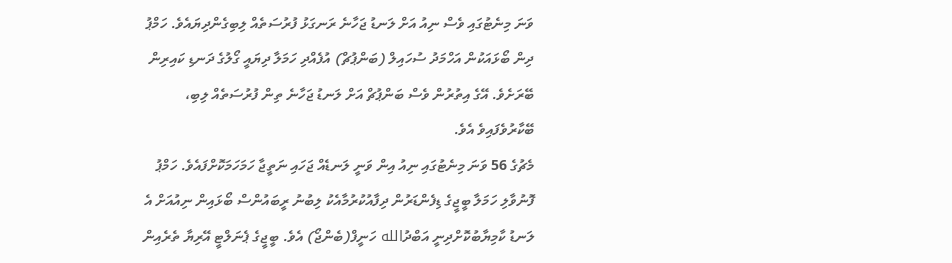ވަނަ މިނެޓުގައި ވެސް ނިއު އަށް ލަނޑު ޖަހާނެ ރަނގަޅު ފުރުސަތެއް ލިބިގެންދިޔައެވެ. ހަމްޕު ދިން ބޯޅައަކުން އަހްމަދު ސުހައިލް (ބަންޕުޗް) އުފެއްދި ހަމަލާ ދިޔައީ ގޯލުގެ ދަނޑި ކައިރިން ބޭރަށެވެ. އޭގެ އިތުރުން ވެސް ބަންޕުޗް އަށް ލަނޑު ޖަހާނެ ތިން ފުރުސަތެއް ލިބި، ބޭކާރުވެފައިވެ އެވެ.
މެޗުގެ 56 ވަނަ މިނެޓުގައި ނިއު އިން ވަނީ ލަނޑެއް ޖަހައި ނަތީޖާ ހަމަހަމަކޮށްފައެވެ. ހަމްޕު ފޮނުވާލި ހަމަލާ ބީޖީގެ ޑިފެންޑަރުން ދިފާއުކުރުމާއެކު ލިބުނު ރީބައުންސް ބޯޅައިން ނިއުއަށް އެ ލަނޑު ކާމިޔާބުކޮށްދިނީ އަބްދުالله ހަނީފް(ބެންޖޯ) އެވެ. ބީޖީގެ ޕެނަލްޓީ އޭރިޔާ ތެރެއިން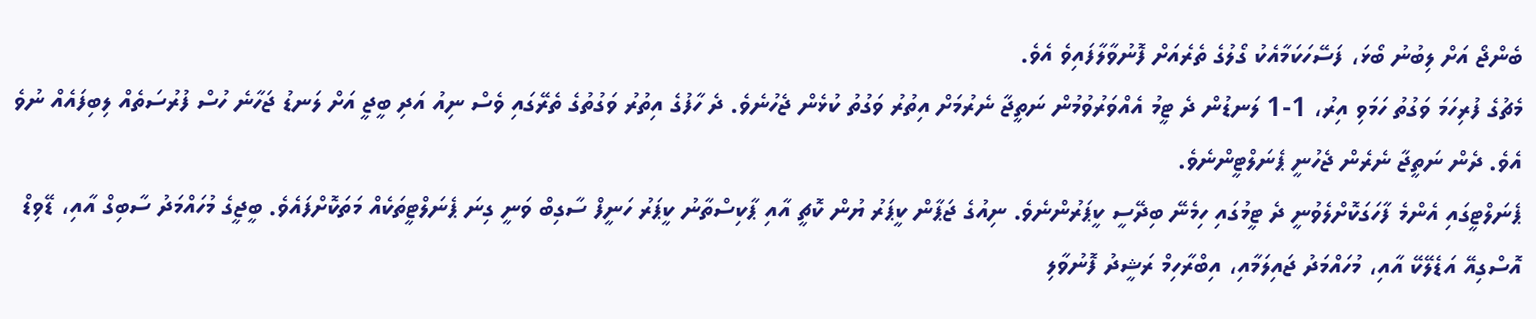ބެންޖޯ އަށް ލިބުނު ބޯޅަ، ފަސޭހަކަމާއެކު ގޯލުގެ ތެރެއަށް ފޮނުވާލާފައިވެ އެވެ.
މެޗުގެ ފުރިހަމަ ވަގުތު ހަމަވި އިރު، 1-1 ލަނޑުން ދެ ޓީމު އެއްވަރުވުމުން ނަތީޖާ ނެރުމަށް އިތުރު ވަގުތު ކުޅެން ޖެހުނެވެ. ދެ ހާފުގެ އިތުރު ވަގުތުގެ ތެރޭގައި ވެސް ނިއު އަދި ބީޖީ އަށް ލަނޑު ޖަހާނެ ހުސް ފުރުސަތެއް ލިބިފައެއް ނުވެ އެވެ. ދެން ނަތީޖާ ނެރެން ޖެހުނީ ޕެނަލްޓީންނެވެ.
ޕެނަލްޓީގައި އެންމެ ފާހަގަކޮށްލެވުނީ ދެ ޓީމުގައި ހިމެނޭ ބިދޭސީ ކީޕަރުންނެވެ. ނިއުގެ ޖަޕާން ކީޕަރު ޔުން ކޮޗީ އާއި ޕާކިސްތާނު ކީޕަރު ހަނީފް ސާގިބް ވަނީ ގިނަ ޕެނަލްޓީތަކެއް މަތަކޮށްފައެވެ. ބީޖީގެ މުހައްމަދު ސާބިގް އާއި، ޑޭވިޑް އޮސްގިއޭ އަޑެލޭކޭ އާއި، މުހައްމަދު ޖައިލަމާއި، އިބްރާހިމް ރަޝީދު ފޮނުވާލި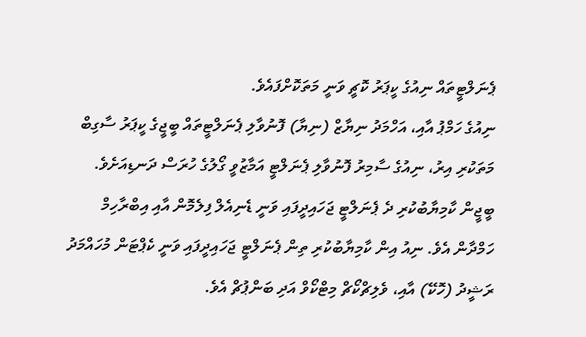ޕެނަލްޓީތައް ނިއުގެ ކީޕަރު ކޮޗީ ވަނީ މަތަކޮށްފައެވެ.
ނިއުގެ ހަމްޕު އާއި، އަހްމަދު ނިޔާޒް (ނިޔާ) ފޮނުވާލި ޕެނަލްޓީތައް ބީޖީގެ ކީޕަރު ސާގިބް މަތަކުރި އިރު، ނިއުގެ ސާމިރު ފޮނުވާލި ޕެނަލްޓީ އަމާޒުވީ ގޯލުގެ ހުރަސް ދަނޑިއަށެވެ. ބީޖީން ކާމިޔާބުކުރި ދެ ޕެނަލްޓީ ޖަހައިދީފައި ވަނީ ޑެނިއެލް ފިލެމޮން އާއި އިބްރާހިމް ހަމްދާން އެވެ. ނިއު އިން ކާމިޔާބުކުރި ތިން ޕެނަލްޓީ ޖަހައިދީފައި ވަނީ ކެޕްޓަން މުހައްމަދު ރަޝީދު (ހޮކޭ) އާއި، ވެލިޗްކޯޗް މިޓްކޯވް އަދި ބަންޕުޗް އެވެ.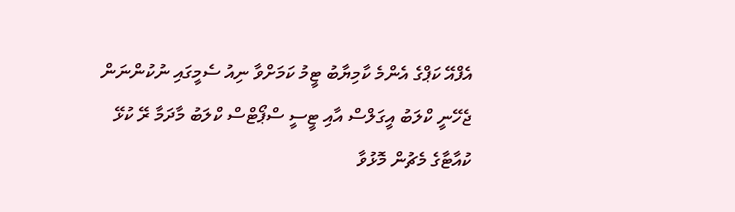އެފްއޭ ކަޕްގެ އެންމެ ކާމިޔާބު ޓީމު ކަމަށްވާ ނިއު ސެމީގައި ނުކުންނަން ޖެހޭނީ ކްލަބު އީގަލްސް އާއި ޓީސީ ސްޕޯޓްސް ކްލަބު މާދަމާ ރޭ ކުޅޭ ކުއާޓާގެ މެޗުން މޮޅުވާ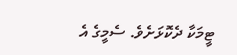ޓީމަކާ ދެކޮޅަށެވެ. ސެމީގެ އެ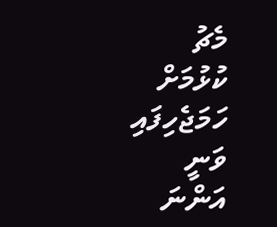މެޗު ކުޅުމަށް ހަމަޖެހިފައި ވަނީ އަންނަ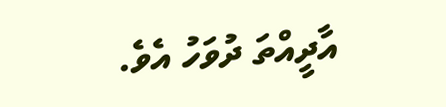އާދީއްތަ ދުވަހު އެވެ.